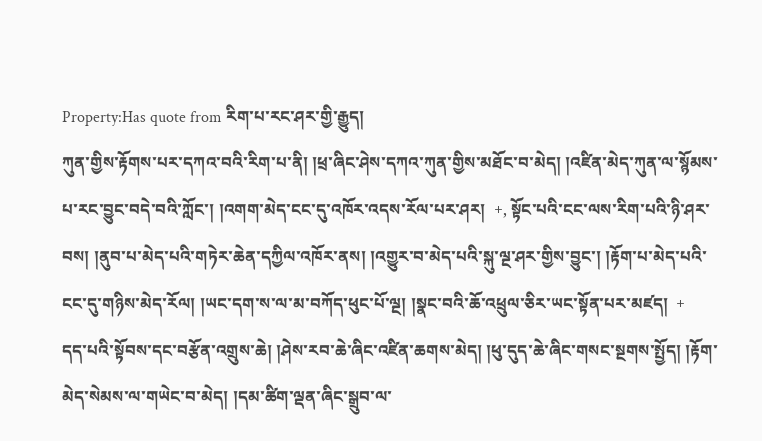Property:Has quote from རིག་པ་རང་ཤར་གྱི་རྒྱུད།
ཀུན་གྱིས་རྟོགས་པར་དཀའ་བའི་རིག་པ་ནི། །ཕྲ་ཞིང་ཤེས་དཀའ་ཀུན་གྱིས་མཐོང་བ་མེད། །འཛིན་མེད་ཀུན་ལ་སྙོམས་པ་རང་བྱུང་བདེ་བའི་ཀློང་། །འགག་མེད་ངང་དུ་འཁོར་འདས་རོལ་པར་ཤར།  +, སྟོང་པའི་ངང་ལས་རིག་པའི་ཉི་ཤར་བས། །ནུབ་པ་མེད་པའི་གཏེར་ཆེན་དཀྱིལ་འཁོར་ནས། །འགྱུར་བ་མེད་པའི་སྐུ་ལྔ་ཤར་གྱིས་བྱུང་། །རྟོག་པ་མེད་པའི་ངང་དུ་གཉིས་མེད་རོལ། །ཡང་དག་ས་ལ་མ་བཀོད་ཕུང་པོ་ལྔ། །སྣང་བའི་ཆོ་འཕྲུལ་ཅིར་ཡང་སྟོན་པར་མཛད།  +
དད་པའི་སྟོབས་དང་བརྩོན་འགྲུས་ཆེ། །ཤེས་རབ་ཆེ་ཞིང་འཛིན་ཆགས་མེད། །ཕུ་དུད་ཆེ་ཞིང་གསང་སྔགས་སྤྱོད། །རྟོག་མེད་སེམས་ལ་གཡེང་བ་མེད། །དམ་ཚིག་ལྡན་ཞིང་སྒྲུབ་ལ་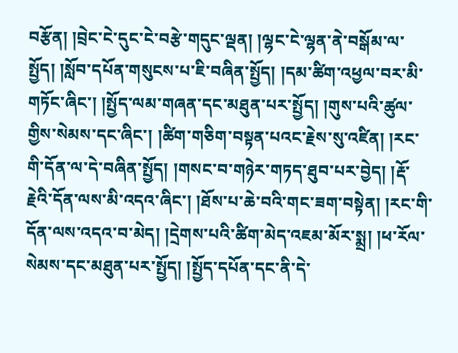བརྩོན། །བྲེང་ངེ་དུང་ངེ་བརྩེ་གདུང་ལྡན། །ལྷང་ངེ་ལྷན་ནེ་བསྒོམ་ལ་སྤྱོད། །སློབ་དཔོན་གསུངས་པ་ཇི་བཞིན་སྤྱོད། །དམ་ཚིག་འཕྱལ་བར་མི་གཏོང་ཞིང་། །སྤྱོད་ལམ་གཞན་དང་མཐུན་པར་སྤྱོད། །གུས་པའི་ཚུལ་གྱིས་སེམས་དང་ཞིང་། །ཚིག་གཅིག་བསྟན་པའང་རྗེས་སུ་འཛིན། །རང་གི་དོན་ལ་དེ་བཞིན་སྤྱོད། །གསང་བ་གཉེར་གཏད་ཐུབ་པར་བྱེད། །རྡོ་རྗེའི་དོན་ལས་མི་འདའ་ཞིང་། །ཐོས་པ་ཆེ་བའི་གང་ཟག་བསྟེན། །རང་གི་དོན་ལས་འདའ་བ་མེད། །དྲེགས་པའི་ཚིག་མེད་འཇམ་མོར་སྨྲ། །ཕ་རོལ་སེམས་དང་མཐུན་པར་སྤྱོད། །སྤྱོད་དཔོན་དང་ནི་དེ་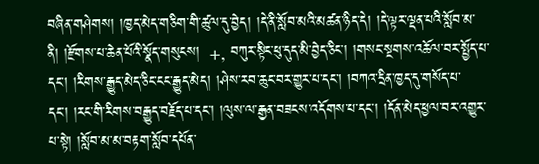བཞིན་གཤེགས། །ཁྱད་མེད་གཅིག་གི་ཚུལ་དུ་བྱེད། །དེ་ནི་སློབ་མའི་མཚན་ཉིད་དེ། །དེ་ལྟར་ལྡན་པའི་སློབ་མ་ནི། །རྫོགས་པ་ཆེན་པོའི་སྣོད་གསུངས།  +, བཀུར་སྟིང་ཕུ་དུད་མི་བྱེད་ཅིང་། །གསང་སྔགས་འཆོལ་བར་སྤྱོད་པ་དང་། །རིགས་རྒྱུད་མེད་ཅིང་ངང་རྒྱུད་མེད། །ཤེས་རབ་ཆུང་བར་གྱུར་པ་དང་། །བཀའ་དྲིན་ཁྱད་དུ་གསོད་པ་དང་། །རང་གི་རིགས་བརྒྱུད་བརྗོད་པ་དང་། །ལུས་ལ་རྒྱན་བཟངས་འདོགས་པ་དང་། །དོན་མེད་ཕྱལ་བར་འགྱུར་པ་སྟེ། །སློབ་མ་མ་བརྟག་སློབ་དཔོན་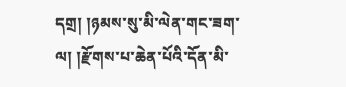དགྲ། །ཉམས་སུ་མི་ལེན་གང་ཟག་ལ། །རྫོགས་པ་ཆེན་པོའི་དོན་མི་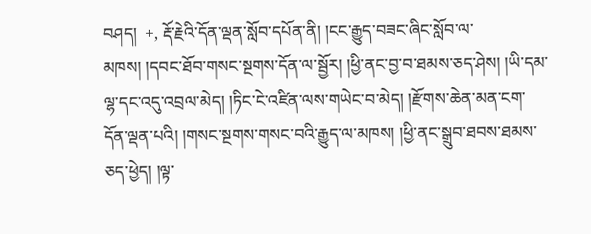བཤད།  +, རྡོ་རྗེའི་དོན་ལྡན་སློབ་དཔོན་ནི། །ངང་རྒྱུད་བཟང་ཞིང་སློབ་ལ་མཁས། །དབང་ཐོབ་གསང་སྔགས་དོན་ལ་སྦྱོར། །ཕྱི་ནང་བྱ་བ་ཐམས་ཅད་ཤེས། །ཡི་དམ་ལྷ་དང་འདུ་འབྲལ་མེད། །ཏིང་ངེ་འཛིན་ལས་གཡེང་བ་མེད། །རྫོགས་ཆེན་མན་ངག་དོན་ལྡན་པའི། །གསང་སྔགས་གསང་བའི་རྒྱུད་ལ་མཁས། །ཕྱི་ནང་སྒྲུབ་ཐབས་ཐམས་ཅད་ཕྱེད། །ལྟ་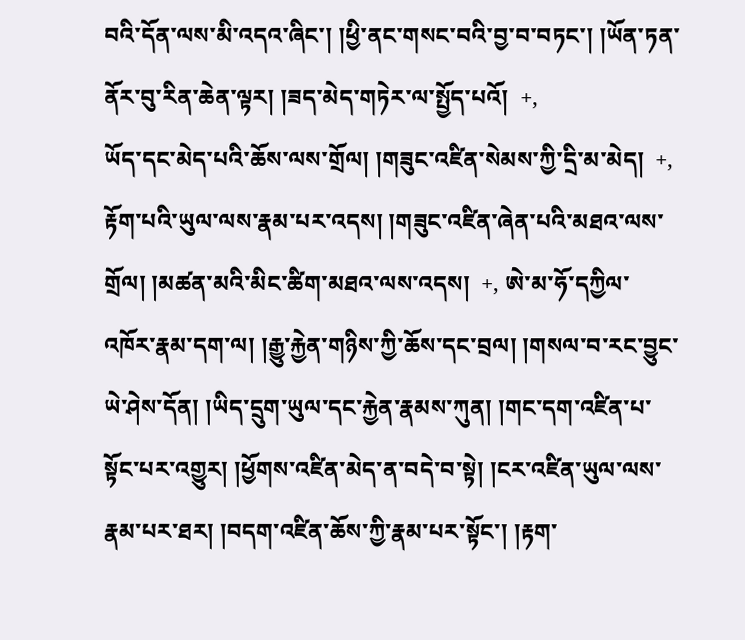བའི་དོན་ལས་མི་འདའ་ཞིང་། །ཕྱི་ནང་གསང་བའི་བྱ་བ་བཏང་། །ཡོན་ཏན་ནོར་བུ་རིན་ཆེན་ལྟར། །ཟད་མེད་གཏེར་ལ་སྤྱོད་པའོ།  +,
ཡོད་དང་མེད་པའི་ཆོས་ལས་གྲོལ། །གཟུང་འཛིན་སེམས་ཀྱི་དྲི་མ་མེད།  +, རྟོག་པའི་ཡུལ་ལས་རྣམ་པར་འདས། །གཟུང་འཛིན་ཞེན་པའི་མཐའ་ལས་གྲོལ། །མཚན་མའི་མིང་ཚིག་མཐའ་ལས་འདས།  +, ཨེ་མ་ཧོ་དཀྱིལ་འཁོར་རྣམ་དག་ལ། །རྒྱུ་རྐྱེན་གཉིས་ཀྱི་ཆོས་དང་བྲལ། །གསལ་བ་རང་བྱུང་ཡེ་ཤེས་དོན། །ཡིད་དྲུག་ཡུལ་དང་རྐྱེན་རྣམས་ཀུན། །གང་དག་འཛིན་པ་སྟོང་པར་འགྱུར། །ཕྱོགས་འཛིན་མེད་ན་བདེ་བ་སྟེ། །ངར་འཛིན་ཡུལ་ལས་རྣམ་པར་ཐར། །བདག་འཛིན་ཆོས་ཀྱི་རྣམ་པར་སྟོང་། །རྟག་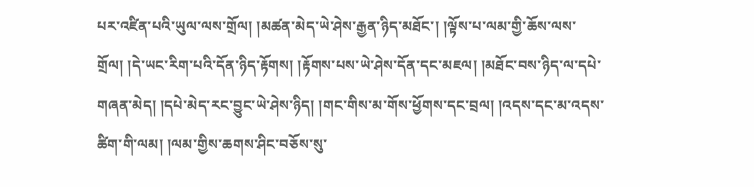པར་འཛིན་པའི་ཡུལ་ལས་གྲོལ། །མཚན་མེད་ཡེ་ཤེས་རྒྱན་ཉིད་མཐོང་། །ལྟོས་པ་ལམ་གྱི་ཆོས་ལས་གྲོལ། །དེ་ཡང་རིག་པའི་དོན་ཉིད་རྟོགས། །རྟོགས་པས་ཡེ་ཤེས་དོན་དང་མཇལ། །མཐོང་བས་ཉིད་ལ་དཔེ་གཞན་མེད། །དཔེ་མེད་རང་བྱུང་ཡེ་ཤེས་ཉིད། །གང་གིས་མ་གོས་ཕྱོགས་དང་བྲལ། །འདས་དང་མ་འདས་ཚིག་གི་ལམ། །ལམ་གྱིས་ཆགས་ཤིང་བཅོས་སུ་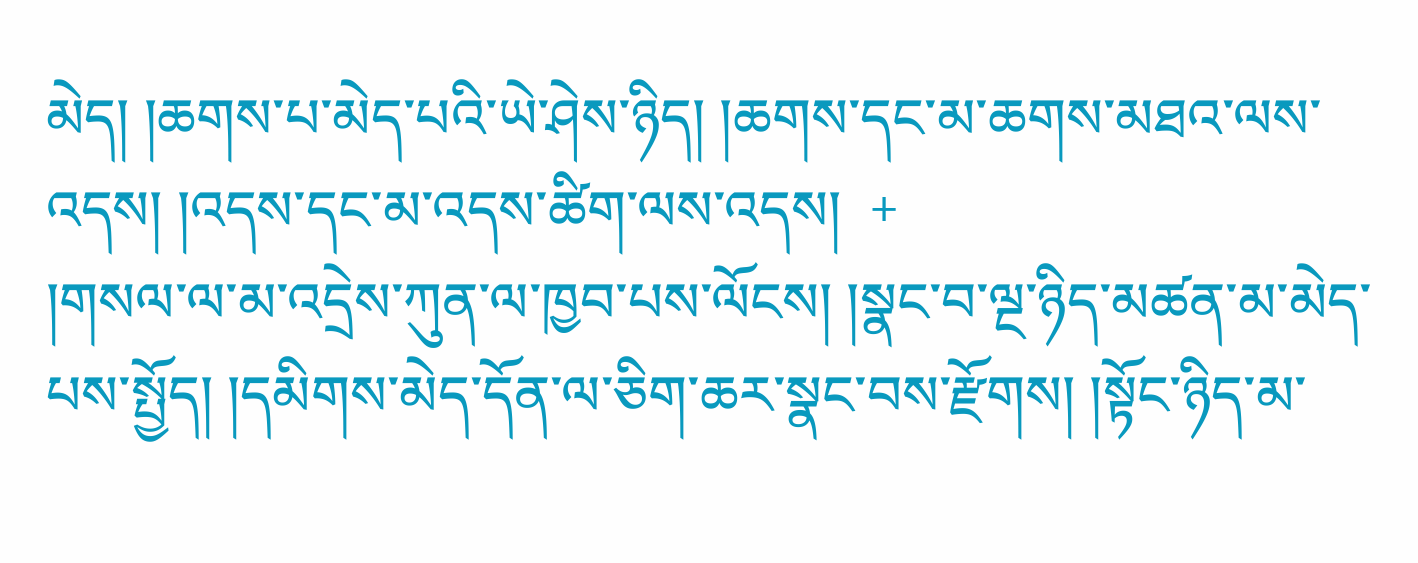མེད། །ཆགས་པ་མེད་པའི་ཡེ་ཤེས་ཉིད། །ཆགས་དང་མ་ཆགས་མཐའ་ལས་འདས། །འདས་དང་མ་འདས་ཚིག་ལས་འདས།  +
།གསལ་ལ་མ་འདྲེས་ཀུན་ལ་ཁྱབ་པས་ལོངས། །སྣང་བ་ལྔ་ཉིད་མཚན་མ་མེད་པས་སྤྱོད། །དམིགས་མེད་དོན་ལ་ཅིག་ཆར་སྣང་བས་རྫོགས། །སྟོང་ཉིད་མ་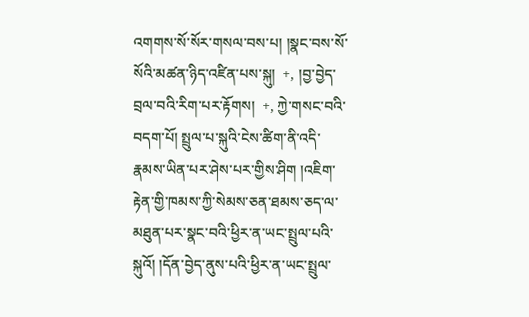འགགས་སོ་སོར་གསལ་བས་པ། །སྣང་བས་སོ་སོའི་མཚན་ཉིད་འཛིན་པས་སྐུ།  +, །བྱ་བྱེད་བྲལ་བའི་རིག་པར་རྟོགས།  +, ཀྱེ་གསང་བའི་བདག་པོ། སྤྲུལ་པ་སྐུའི་ངེས་ཚིག་ནི་འདི་རྣམས་ཡིན་པར་ཤེས་པར་གྱིས་ཤིག །འཇིག་རྟེན་གྱི་ཁམས་ཀྱི་སེམས་ཅན་ཐམས་ཅད་ལ་མཐུན་པར་སྣང་བའི་ཕྱིར་ན་ཡང་སྤྲུལ་པའི་སྐུའོ། །དོན་བྱེད་ནུས་པའི་ཕྱིར་ན་ཡང་སྤྲུལ་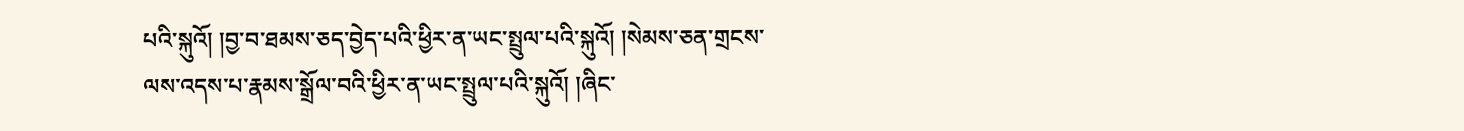པའི་སྐུའོ། །བྱ་བ་ཐམས་ཅད་བྱེད་པའི་ཕྱིར་ན་ཡང་སྤྲུལ་པའི་སྐུའོ། །སེམས་ཅན་གྲངས་ལས་འདས་པ་རྣམས་སྒྲོལ་བའི་ཕྱིར་ན་ཡང་སྤྲུལ་པའི་སྐུའོ། །ཞིང་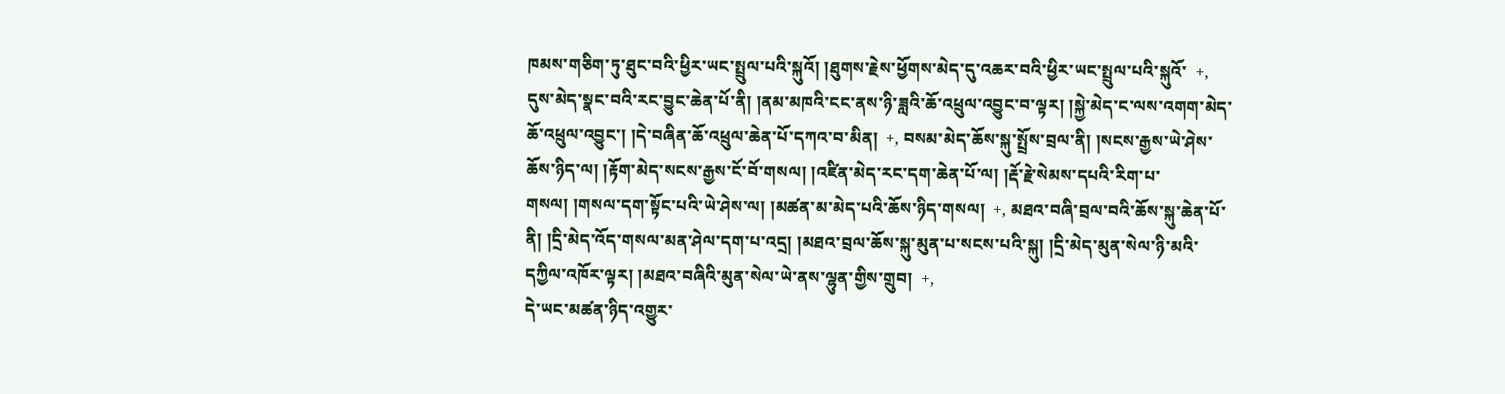ཁམས་གཅིག་ཏུ་ཐུང་བའི་ཕྱིར་ཡང་སྤྲུལ་པའི་སྐུའོ། །ཐུགས་རྗེས་ཕྱོགས་མེད་དུ་འཆར་བའི་ཕྱིར་ཡང་སྤྲུལ་པའི་སྐུའོ་  +,
དུས་མེད་སྣང་བའི་རང་བྱུང་ཆེན་པོ་ནི། །ནམ་མཁའི་ངང་ནས་ཉི་ཟླའི་ཆོ་འཕྲུལ་འབྱུང་བ་ལྟར། །སྐྱེ་མེད་ང་ལས་འགག་མེད་ཆོ་འཕྲུལ་འབྱུང་། །དེ་བཞིན་ཆོ་འཕྲུལ་ཆེན་པོ་དཀའ་བ་མིན།  +, བསམ་མེད་ཆོས་སྐུ་སྤྲོས་བྲལ་ནི། །སངས་རྒྱས་ཡེ་ཤེས་ཆོས་ཉིད་ལ། །རྟོག་མེད་སངས་རྒྱས་ངོ་བོ་གསལ། །འཛིན་མེད་རང་དག་ཆེན་པོ་ལ། །རྡོ་རྗེ་སེམས་དཔའི་རིག་པ་གསལ། །གསལ་དག་སྟོང་པའི་ཡེ་ཤེས་ལ། །མཚན་མ་མེད་པའི་ཆོས་ཉིད་གསལ།  +, མཐའ་བཞི་བྲལ་བའི་ཆོས་སྐུ་ཆེན་པོ་ནི། །དྲི་མེད་འོད་གསལ་མན་ཤེལ་དག་པ་འདྲ། །མཐའ་བྲལ་ཆོས་སྐུ་མུན་པ་སངས་པའི་སྐུ། །དྲི་མེད་མུན་སེལ་ཉི་མའི་དཀྱིལ་འཁོར་ལྟར། །མཐའ་བཞིའི་མུན་སེལ་ཡེ་ནས་ལྷུན་གྱིས་གྲུབ།  +,
དེ་ཡང་མཚན་ཉིད་འགྱུར་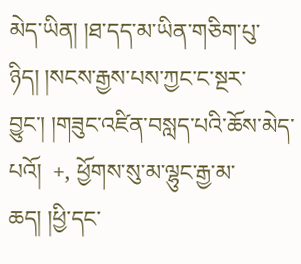མེད་ཡིན། །ཐ་དད་མ་ཡིན་གཅིག་པུ་ཉིད། །སངས་རྒྱས་པས་ཀྱང་ང་སྔར་བྱུང་། །གཟུང་འཛིན་བསླད་པའི་ཆོས་མེད་པའོ།  +, ཕྱོགས་སུ་མ་ལྷུང་རྒྱ་མ་ཆད། །ཕྱི་དང་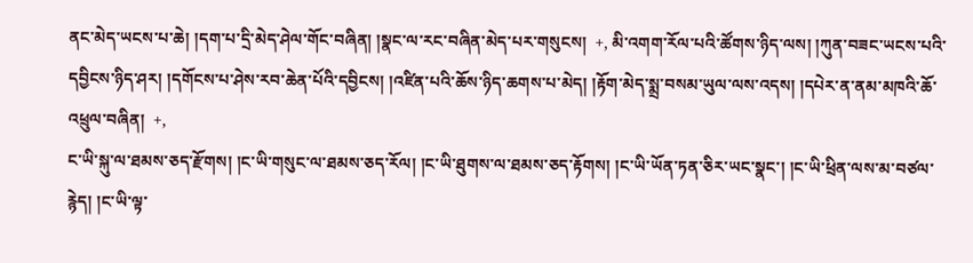ནང་མེད་ཡངས་པ་ཆེ། །དག་པ་དྲི་མེད་ཤེལ་གོང་བཞིན། །སྣང་ལ་རང་བཞིན་མེད་པར་གསུངས།  +, མི་འགག་རོལ་པའི་ཚོགས་ཉིད་ལས། །ཀུན་བཟང་ཡངས་པའི་དབྱིངས་ཉིད་ཤར། །དགོངས་པ་ཤེས་རབ་ཆེན་པོའི་དབྱིངས། །འཛིན་པའི་ཆོས་ཉིད་ཆགས་པ་མེད། །རྟོག་མེད་སྨྲ་བསམ་ཡུལ་ལས་འདས། །དཔེར་ན་ནམ་མཁའི་ཆོ་འཕྲུལ་བཞིན།  +,
ང་ཡི་སྐུ་ལ་ཐམས་ཅད་རྫོགས། །ང་ཡི་གསུང་ལ་ཐམས་ཅད་རོལ། །ང་ཡི་ཐུགས་ལ་ཐམས་ཅད་རྟོགས། །ང་ཡི་ཡོན་ཏན་ཅིར་ཡང་སྣང་། །ང་ཡི་ཕྲིན་ལས་མ་བཙལ་རྙེད། །ང་ཡི་ལྟ་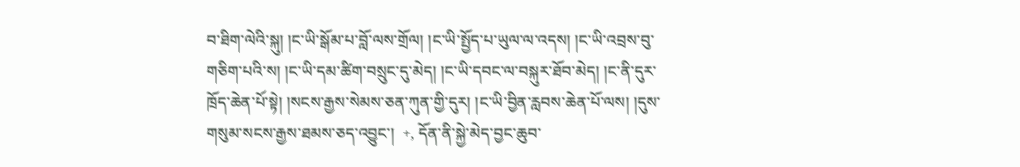བ་ཐིག་ལེའི་སྐུ། །ང་ཡི་སྒོམ་པ་བློ་ལས་གྲོལ། །ང་ཡི་སྤྱོད་པ་ཡུལ་ལ་འདས། །ང་ཡི་འབྲས་བུ་གཅིག་པའི་ས། །ང་ཡི་དམ་ཚིག་བསྲུང་དུ་མེད། །ང་ཡི་དབང་ལ་བསྐུར་ཐོབ་མེད། །ང་ནི་དུར་ཁྲོད་ཆེན་པོ་སྟེ། །སངས་རྒྱས་སེམས་ཅན་ཀུན་གྱི་དུར། །ང་ཡི་བྱིན་རླབས་ཆེན་པོ་ལས། །དུས་གསུམ་སངས་རྒྱས་ཐམས་ཅད་འབྱུང་།  +, དོན་ནི་སྐྱེ་མེད་བྱང་ཆུབ་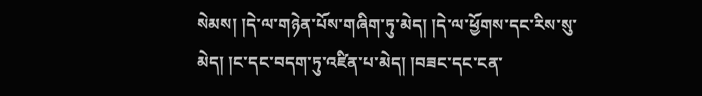སེམས། །དེ་ལ་གཉེན་པོས་གཞིག་ཏུ་མེད། །དེ་ལ་ཕྱོགས་དང་རིས་སུ་མེད། །ང་དང་བདག་ཏུ་འཛིན་པ་མེད། །བཟང་དང་ངན་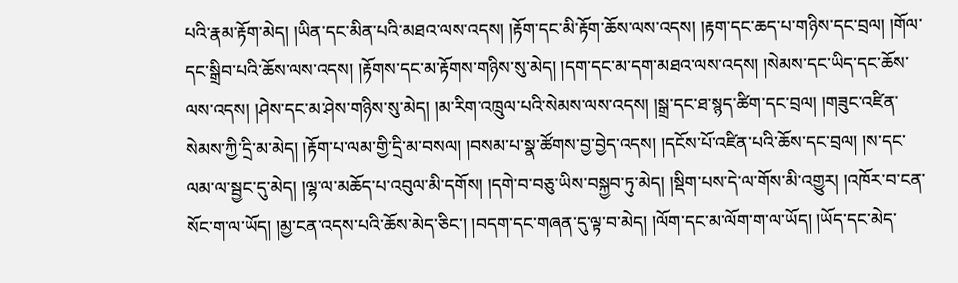པའི་རྣམ་རྟོག་མེད། །ཡིན་དང་མིན་པའི་མཐའ་ལས་འདས། །རྟོག་དང་མི་རྟོག་ཆོས་ལས་འདས། །རྟག་དང་ཆད་པ་གཉིས་དང་བྲལ། །གོལ་དང་སྒྲིབ་པའི་ཆོས་ལས་འདས། །རྟོགས་དང་མ་རྟོགས་གཉིས་སུ་མེད། །དག་དང་མ་དག་མཐའ་ལས་འདས། །སེམས་དང་ཡིད་དང་ཆོས་ལས་འདས། །ཤེས་དང་མ་ཤེས་གཉིས་སུ་མེད། །མ་རིག་འཁྲུལ་པའི་སེམས་ལས་འདས། །སྒྲ་དང་ཐ་སྙད་ཚིག་དང་བྲལ། །གཟུང་འཛིན་སེམས་ཀྱི་དྲི་མ་མེད། །རྟོག་པ་ལམ་གྱི་དྲི་མ་བསལ། །བསམ་པ་སྣ་ཚོགས་བྱ་བྱེད་འདས། །དངོས་པོ་འཛིན་པའི་ཆོས་དང་བྲལ། །ས་དང་ལམ་ལ་སྦྱང་དུ་མེད། །ལྷ་ལ་མཆོད་པ་འབུལ་མི་དགོས། །དགེ་བ་བཅུ་ཡིས་བསྐྱབ་ཏུ་མེད། །སྡིག་པས་དེ་ལ་གོས་མི་འགྱུར། །འཁོར་བ་ངན་སོང་ག་ལ་ཡོད། །མྱ་ངན་འདས་པའི་ཆོས་མེད་ཅིང་། །བདག་དང་གཞན་དུ་ལྟ་བ་མེད། །ལོག་དང་མ་ལོག་ག་ལ་ཡོད། །ཡོད་དང་མེད་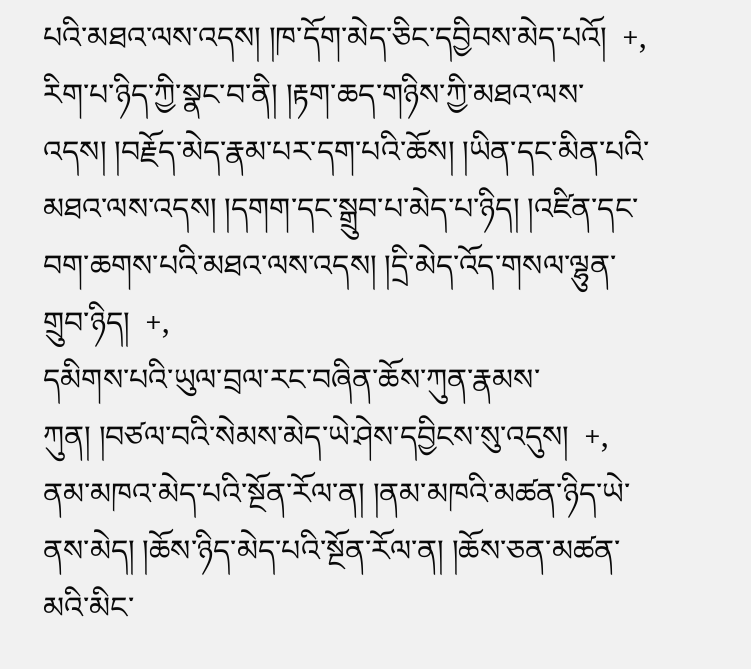པའི་མཐའ་ལས་འདས། །ཁ་དོག་མེད་ཅིང་དབྱིབས་མེད་པའོ།  +, རིག་པ་ཉིད་ཀྱི་སྣང་བ་ནི། །རྟག་ཆད་གཉིས་ཀྱི་མཐའ་ལས་འདས། །བརྗོད་མེད་རྣམ་པར་དག་པའི་ཆོས། །ཡིན་དང་མིན་པའི་མཐའ་ལས་འདས། །དགག་དང་སྒྲུབ་པ་མེད་པ་ཉིད། །འཛིན་དང་བག་ཆགས་པའི་མཐའ་ལས་འདས། །དྲི་མེད་འོད་གསལ་ལྷུན་གྲུབ་ཉིད།  +,
དམིགས་པའི་ཡུལ་བྲལ་རང་བཞིན་ཆོས་ཀུན་རྣམས་ཀུན། །བཙལ་བའི་སེམས་མེད་ཡེ་ཤེས་དབྱིངས་སུ་འདུས།  +, ནམ་མཁའ་མེད་པའི་སྔོན་རོལ་ན། །ནམ་མཁའི་མཚན་ཉིད་ཡེ་ནས་མེད། །ཆོས་ཉིད་མེད་པའི་སྔོན་རོལ་ན། །ཆོས་ཅན་མཚན་མའི་མིང་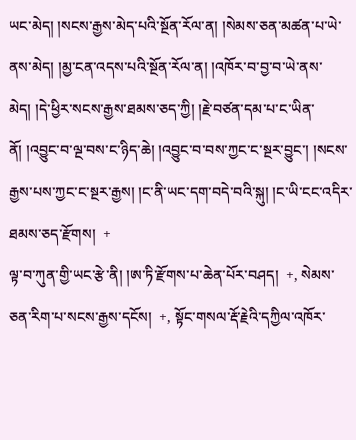ཡང་མེད། །སངས་རྒྱས་མེད་པའི་སྔོན་རོལ་ན། །སེམས་ཅན་མཚན་པ་ཡེ་ནས་མེད། །མྱ་ངན་འདས་པའི་སྔོན་རོལ་ན། །འཁོར་བ་བྱ་བ་ཡེ་ནས་མེད། །དེ་ཕྱིར་སངས་རྒྱས་ཐམས་ཅད་ཀྱི། །རྗེ་བཙན་དམ་པ་ང་ཡིན་ནོ། །འབྱུང་བ་ལྔ་བས་ང་ཉིད་ཆེ། །འབྱུང་བ་བས་ཀྱང་ང་སྔར་བྱུང་། །སངས་རྒྱས་པས་ཀྱང་ང་སྔར་རྒྱས། །ང་ནི་ཡང་དག་བདེ་བའི་སྐུ། །ང་ཡི་ངང་འདིར་ཐམས་ཅད་རྫོགས།  +
ལྟ་བ་ཀུན་གྱི་ཡང་རྩེ་ནི། །ཨ་ཏི་རྫོགས་པ་ཆེན་པོར་བཤད།  +, སེམས་ཅན་རིག་པ་སངས་རྒྱས་དངོས།  +, སྟོང་གསལ་རྡོ་རྗེའི་དཀྱིལ་འཁོར་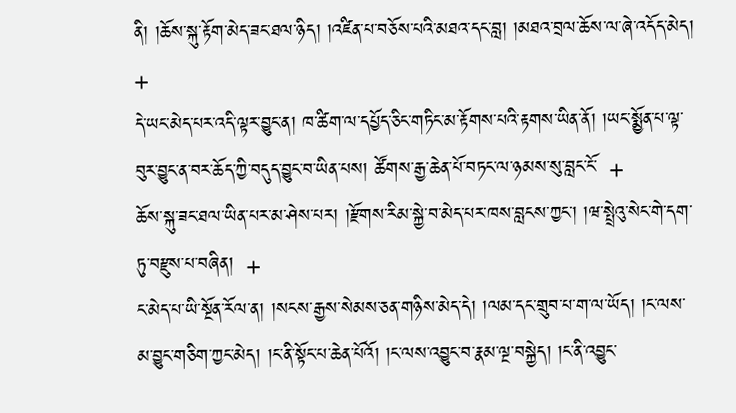ནི། །ཆོས་སྐུ་རྟོག་མེད་ཟང་ཐལ་ཉིད། །འཛིན་པ་བཅོས་པའི་མཐའ་དང་བླ། །མཐའ་བྲལ་ཆོས་ལ་ཞེ་འདོད་མེད།  +
དེ་ཡང་མེད་པར་འདི་ལྟར་བྱུང་ན། ཁ་ཚིག་ལ་དཔྱོད་ཅིང་གཏིང་མ་རྟོགས་པའི་རྟགས་ཡིན་ནོ། །ཡང་སྨྱོན་པ་ལྟ་བུར་བྱུང་ན་བར་ཆོད་ཀྱི་བདུད་བྱུང་བ་ཡིན་པས། ཚོགས་རྒྱ་ཆེན་པོ་བཏང་ལ་ཉམས་སུ་བླང་ངོ་  +
ཆོས་སྐུ་ཟང་ཐལ་ཡིན་པར་མ་ཤེས་པར། །རྫོགས་རིམ་སྐྱེ་བ་མེད་པར་ཁས་བླངས་ཀྱང་། །ཝ་སྤྲེའུ་སེང་གེ་དག་ཏུ་བརྫུས་པ་བཞིན།  +
ང་མེད་པ་ཡི་སྔོན་རོལ་ན། །སངས་རྒྱས་སེམས་ཅན་གཉིས་མེད་དེ། །ལམ་དང་གྲུབ་པ་ག་ལ་ཡོད། །ང་ལས་མ་བྱུང་གཅིག་ཀྱང་མེད། །ང་ནི་སྟོང་པ་ཆེན་པོའོ། །ང་ལས་འབྱུང་བ་རྣམ་ལྔ་བསྐྱེད། །ང་ནི་འབྱུང་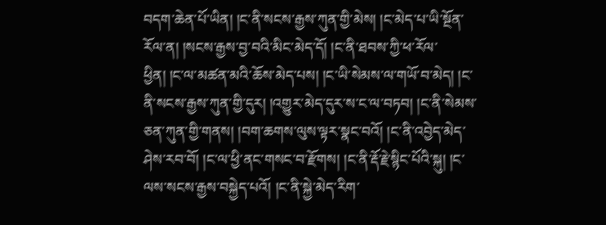བདག་ཆེན་པོ་ཡིན། །ང་ནི་སངས་རྒྱས་ཀུན་གྱི་མེས། །ང་མེད་པ་ཡི་སྔོན་རོལ་ན། །སངས་རྒྱས་བྱ་བའི་མིང་མེད་དོ། །ང་ནི་ཐབས་ཀྱི་ཕ་རོལ་ཕྱིན། །ང་ལ་མཚན་མའི་ཆོས་མེད་པས། །ང་ཡི་སེམས་ལ་གཡོ་བ་མེད། །ང་ནི་སངས་རྒྱས་ཀུན་གྱི་དུར། །འགྱུར་མེད་དུར་ས་ང་ལ་བཏབ། །ང་ནི་སེམས་ཅན་ཀུན་གྱི་གནས། །བག་ཆགས་ལུས་ལྟར་སྣང་བའོ། །ང་ནི་འབྱེད་མེད་ཤེས་རབ་བོ། །ང་ལ་ཕྱི་ནང་གསང་བ་རྫོགས། །ང་ནི་རྡོ་རྗེ་སྙིང་པོའི་སྐུ། །ང་ལས་སངས་རྒྱས་བསྐྱེད་པའོ། །ང་ནི་སྐྱེ་མེད་རིག་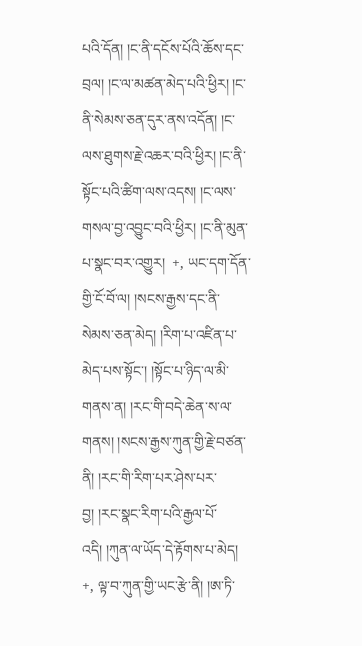པའི་དོན། །ང་ནི་དངོས་པོའི་ཆོས་དང་བྲལ། །ང་ལ་མཚན་མེད་པའི་ཕྱིར། །ང་ནི་སེམས་ཅན་དུར་ནས་འདོན། །ང་ལས་ཐུགས་རྗེ་འཆར་བའི་ཕྱིར། །ང་ནི་སྟོང་པའི་ཚིག་ལས་འདས། །ང་ལས་གསལ་བྱ་འབྱུང་བའི་ཕྱིར། །ང་ནི་མུན་པ་སྣང་བར་འགྱུར།  +, ཡང་དག་དོན་གྱི་ངོ་བོ་ལ། །སངས་རྒྱས་དང་ནི་སེམས་ཅན་མེད། །རིག་པ་འཛིན་པ་མེད་པས་སྟོང་། །སྟོང་པ་ཉིད་ལ་མི་གནས་ན། །རང་གི་བདེ་ཆེན་ས་ལ་གནས། །སངས་རྒྱས་ཀུན་གྱི་རྗེ་བཙན་ནི། །རང་གི་རིག་པར་ཤེས་པར་བྱ། །རང་སྣང་རིག་པའི་རྒྱལ་པོ་འདི། །ཀུན་ལ་ཡོད་དེ་རྟོགས་པ་མེད།  +, ལྟ་བ་ཀུན་གྱི་ཡང་རྩེ་ནི། །ཨ་ཏི་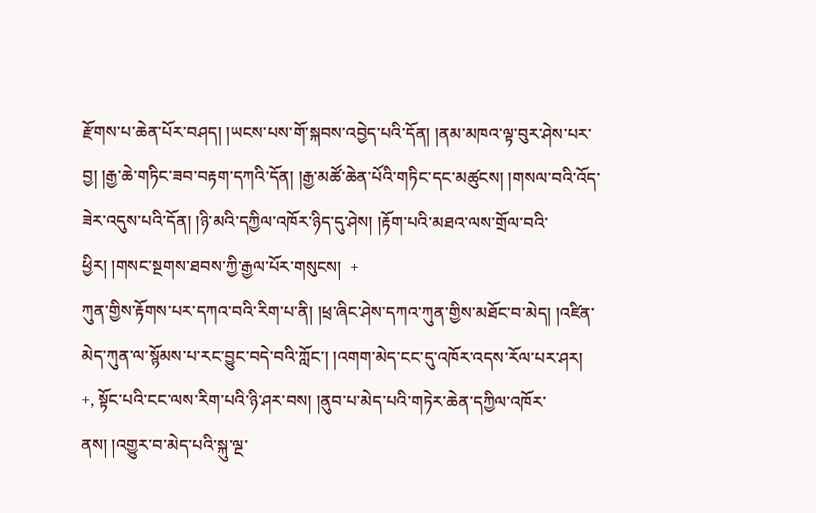རྫོགས་པ་ཆེན་པོར་བཤད། །ཡངས་པས་གོ་སྐབས་འབྱེད་པའི་དོན། །ནམ་མཁའ་ལྟ་བུར་ཤེས་པར་བྱ། །རྒྱ་ཆེ་གཏིང་ཟབ་བརྟག་དཀའི་དོན། །རྒྱ་མཚོ་ཆེན་པོའི་གཏིང་དང་མཚུངས། །གསལ་བའི་འོད་ཟེར་འདུས་པའི་དོན། །ཉི་མའི་དཀྱིལ་འཁོར་ཉིད་དུ་ཤེས། །རྟོག་པའི་མཐའ་ལས་གྲོལ་བའི་ཕྱིར། །གསང་སྔགས་ཐབས་ཀྱི་རྒྱལ་པོར་གསུངས།  +
ཀུན་གྱིས་རྟོགས་པར་དཀའ་བའི་རིག་པ་ནི། །ཕྲ་ཞིང་ཤེས་དཀའ་ཀུན་གྱིས་མཐོང་བ་མེད། །འཛིན་མེད་ཀུན་ལ་སྙོམས་པ་རང་བྱུང་བདེ་བའི་ཀློང་། །འགག་མེད་ངང་དུ་འཁོར་འདས་རོལ་པར་ཤར།  +, སྟོང་པའི་ངང་ལས་རིག་པའི་ཉི་ཤར་བས། །ནུབ་པ་མེད་པའི་གཏེར་ཆེན་དཀྱིལ་འཁོར་ནས། །འགྱུར་བ་མེད་པའི་སྐུ་ལྔ་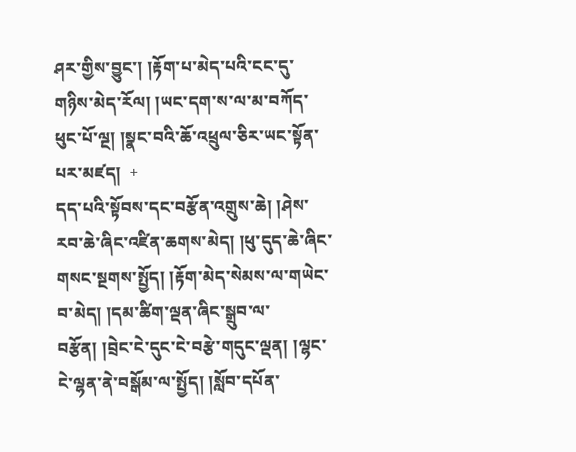ཤར་གྱིས་བྱུང་། །རྟོག་པ་མེད་པའི་ངང་དུ་གཉིས་མེད་རོལ། །ཡང་དག་ས་ལ་མ་བཀོད་ཕུང་པོ་ལྔ། །སྣང་བའི་ཆོ་འཕྲུལ་ཅིར་ཡང་སྟོན་པར་མཛད།  +
དད་པའི་སྟོབས་དང་བརྩོན་འགྲུས་ཆེ། །ཤེས་རབ་ཆེ་ཞིང་འཛིན་ཆགས་མེད། །ཕུ་དུད་ཆེ་ཞིང་གསང་སྔགས་སྤྱོད། །རྟོག་མེད་སེམས་ལ་གཡེང་བ་མེད། །དམ་ཚིག་ལྡན་ཞིང་སྒྲུབ་ལ་བརྩོན། །བྲེང་ངེ་དུང་ངེ་བརྩེ་གདུང་ལྡན། །ལྷང་ངེ་ལྷན་ནེ་བསྒོམ་ལ་སྤྱོད། །སློབ་དཔོན་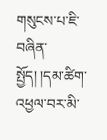གསུངས་པ་ཇི་བཞིན་སྤྱོད། །དམ་ཚིག་འཕྱལ་བར་མི་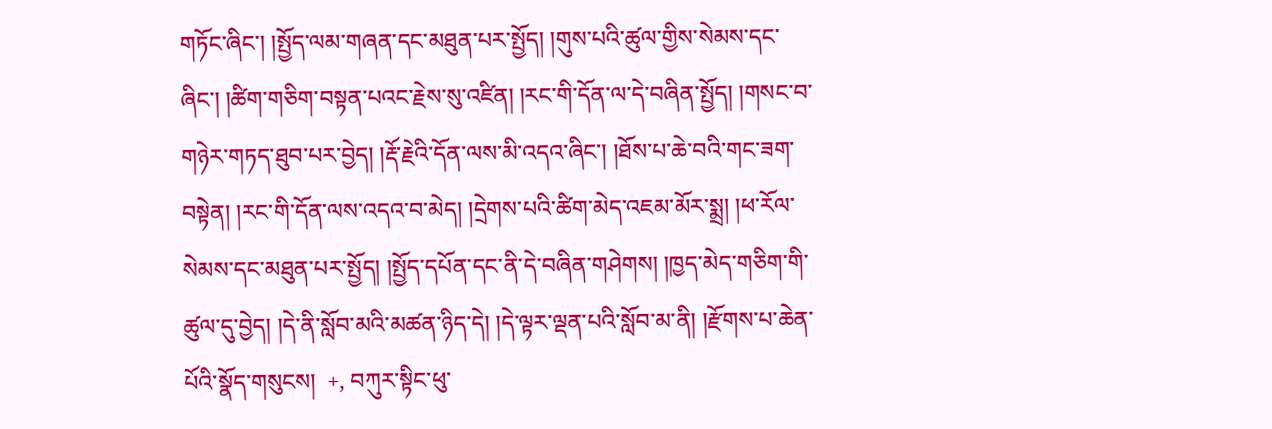གཏོང་ཞིང་། །སྤྱོད་ལམ་གཞན་དང་མཐུན་པར་སྤྱོད། །གུས་པའི་ཚུལ་གྱིས་སེམས་དང་ཞིང་། །ཚིག་གཅིག་བསྟན་པའང་རྗེས་སུ་འཛིན། །རང་གི་དོན་ལ་དེ་བཞིན་སྤྱོད། །གསང་བ་གཉེར་གཏད་ཐུབ་པར་བྱེད། །རྡོ་རྗེའི་དོན་ལས་མི་འདའ་ཞིང་། །ཐོས་པ་ཆེ་བའི་གང་ཟག་བསྟེན། །རང་གི་དོན་ལས་འདའ་བ་མེད། །དྲེགས་པའི་ཚིག་མེད་འཇམ་མོར་སྨྲ། །ཕ་རོལ་སེམས་དང་མཐུན་པར་སྤྱོད། །སྤྱོད་དཔོན་དང་ནི་དེ་བཞིན་གཤེགས། །ཁྱད་མེད་གཅིག་གི་ཚུལ་དུ་བྱེད། །དེ་ནི་སློབ་མའི་མཚན་ཉིད་དེ། །དེ་ལྟར་ལྡན་པའི་སློབ་མ་ནི། །རྫོགས་པ་ཆེན་པོའི་སྣོད་གསུངས།  +, བཀུར་སྟིང་ཕུ་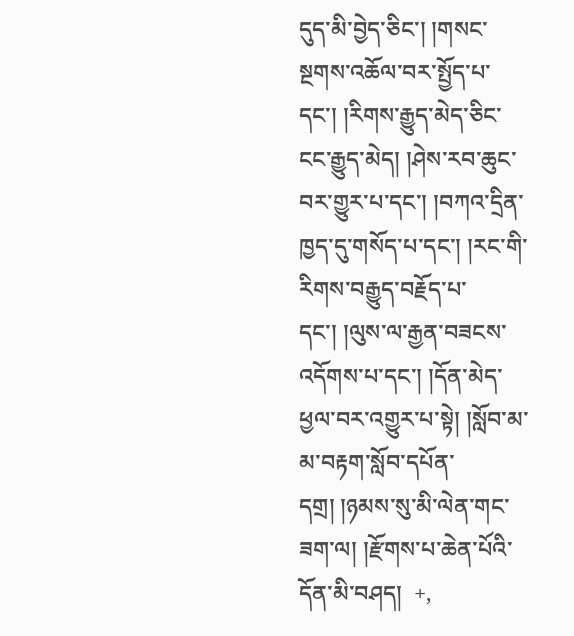དུད་མི་བྱེད་ཅིང་། །གསང་སྔགས་འཆོལ་བར་སྤྱོད་པ་དང་། །རིགས་རྒྱུད་མེད་ཅིང་ངང་རྒྱུད་མེད། །ཤེས་རབ་ཆུང་བར་གྱུར་པ་དང་། །བཀའ་དྲིན་ཁྱད་དུ་གསོད་པ་དང་། །རང་གི་རིགས་བརྒྱུད་བརྗོད་པ་དང་། །ལུས་ལ་རྒྱན་བཟངས་འདོགས་པ་དང་། །དོན་མེད་ཕྱལ་བར་འགྱུར་པ་སྟེ། །སློབ་མ་མ་བརྟག་སློབ་དཔོན་དགྲ། །ཉམས་སུ་མི་ལེན་གང་ཟག་ལ། །རྫོགས་པ་ཆེན་པོའི་དོན་མི་བཤད།  +,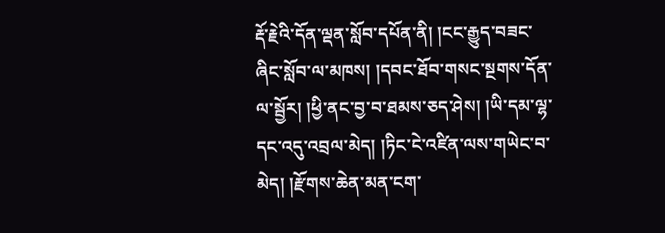རྡོ་རྗེའི་དོན་ལྡན་སློབ་དཔོན་ནི། །ངང་རྒྱུད་བཟང་ཞིང་སློབ་ལ་མཁས། །དབང་ཐོབ་གསང་སྔགས་དོན་ལ་སྦྱོར། །ཕྱི་ནང་བྱ་བ་ཐམས་ཅད་ཤེས། །ཡི་དམ་ལྷ་དང་འདུ་འབྲལ་མེད། །ཏིང་ངེ་འཛིན་ལས་གཡེང་བ་མེད། །རྫོགས་ཆེན་མན་ངག་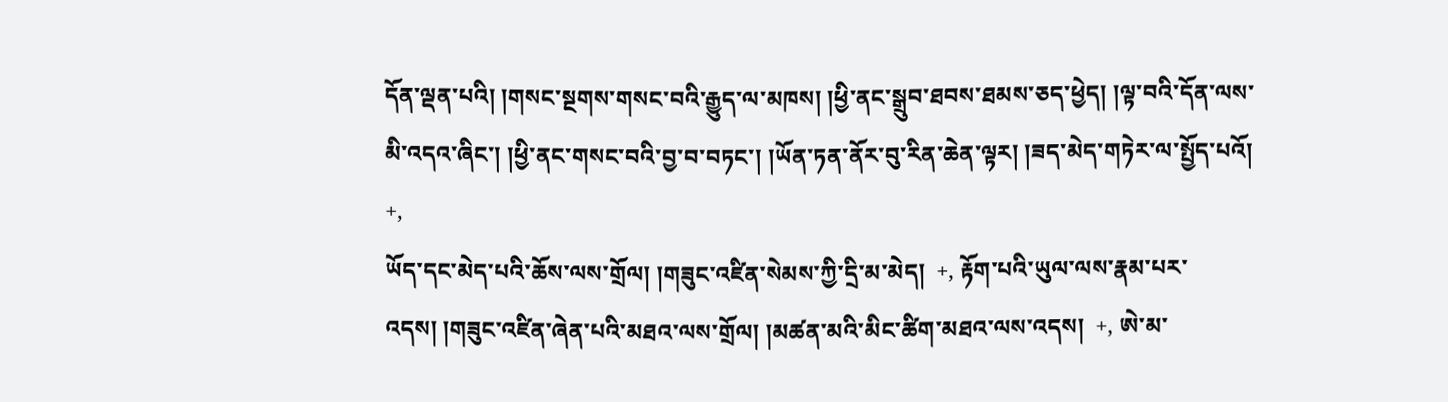དོན་ལྡན་པའི། །གསང་སྔགས་གསང་བའི་རྒྱུད་ལ་མཁས། །ཕྱི་ནང་སྒྲུབ་ཐབས་ཐམས་ཅད་ཕྱེད། །ལྟ་བའི་དོན་ལས་མི་འདའ་ཞིང་། །ཕྱི་ནང་གསང་བའི་བྱ་བ་བཏང་། །ཡོན་ཏན་ནོར་བུ་རིན་ཆེན་ལྟར། །ཟད་མེད་གཏེར་ལ་སྤྱོད་པའོ།  +,
ཡོད་དང་མེད་པའི་ཆོས་ལས་གྲོལ། །གཟུང་འཛིན་སེམས་ཀྱི་དྲི་མ་མེད།  +, རྟོག་པའི་ཡུལ་ལས་རྣམ་པར་འདས། །གཟུང་འཛིན་ཞེན་པའི་མཐའ་ལས་གྲོལ། །མཚན་མའི་མིང་ཚིག་མཐའ་ལས་འདས།  +, ཨེ་མ་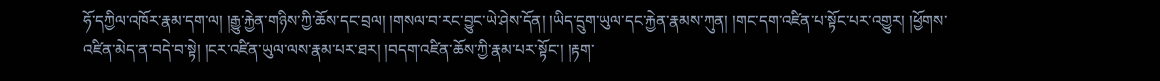ཧོ་དཀྱིལ་འཁོར་རྣམ་དག་ལ། །རྒྱུ་རྐྱེན་གཉིས་ཀྱི་ཆོས་དང་བྲལ། །གསལ་བ་རང་བྱུང་ཡེ་ཤེས་དོན། །ཡིད་དྲུག་ཡུལ་དང་རྐྱེན་རྣམས་ཀུན། །གང་དག་འཛིན་པ་སྟོང་པར་འགྱུར། །ཕྱོགས་འཛིན་མེད་ན་བདེ་བ་སྟེ། །ངར་འཛིན་ཡུལ་ལས་རྣམ་པར་ཐར། །བདག་འཛིན་ཆོས་ཀྱི་རྣམ་པར་སྟོང་། །རྟག་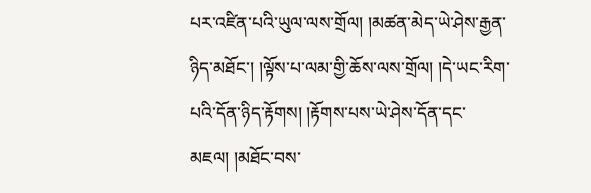པར་འཛིན་པའི་ཡུལ་ལས་གྲོལ། །མཚན་མེད་ཡེ་ཤེས་རྒྱན་ཉིད་མཐོང་། །ལྟོས་པ་ལམ་གྱི་ཆོས་ལས་གྲོལ། །དེ་ཡང་རིག་པའི་དོན་ཉིད་རྟོགས། །རྟོགས་པས་ཡེ་ཤེས་དོན་དང་མཇལ། །མཐོང་བས་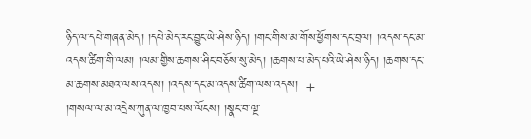ཉིད་ལ་དཔེ་གཞན་མེད། །དཔེ་མེད་རང་བྱུང་ཡེ་ཤེས་ཉིད། །གང་གིས་མ་གོས་ཕྱོགས་དང་བྲལ། །འདས་དང་མ་འདས་ཚིག་གི་ལམ། །ལམ་གྱིས་ཆགས་ཤིང་བཅོས་སུ་མེད། །ཆགས་པ་མེད་པའི་ཡེ་ཤེས་ཉིད། །ཆགས་དང་མ་ཆགས་མཐའ་ལས་འདས། །འདས་དང་མ་འདས་ཚིག་ལས་འདས།  +
།གསལ་ལ་མ་འདྲེས་ཀུན་ལ་ཁྱབ་པས་ལོངས། །སྣང་བ་ལྔ་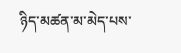ཉིད་མཚན་མ་མེད་པས་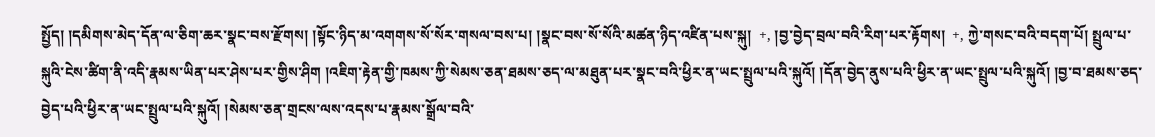སྤྱོད། །དམིགས་མེད་དོན་ལ་ཅིག་ཆར་སྣང་བས་རྫོགས། །སྟོང་ཉིད་མ་འགགས་སོ་སོར་གསལ་བས་པ། །སྣང་བས་སོ་སོའི་མཚན་ཉིད་འཛིན་པས་སྐུ།  +, །བྱ་བྱེད་བྲལ་བའི་རིག་པར་རྟོགས།  +, ཀྱེ་གསང་བའི་བདག་པོ། སྤྲུལ་པ་སྐུའི་ངེས་ཚིག་ནི་འདི་རྣམས་ཡིན་པར་ཤེས་པར་གྱིས་ཤིག །འཇིག་རྟེན་གྱི་ཁམས་ཀྱི་སེམས་ཅན་ཐམས་ཅད་ལ་མཐུན་པར་སྣང་བའི་ཕྱིར་ན་ཡང་སྤྲུལ་པའི་སྐུའོ། །དོན་བྱེད་ནུས་པའི་ཕྱིར་ན་ཡང་སྤྲུལ་པའི་སྐུའོ། །བྱ་བ་ཐམས་ཅད་བྱེད་པའི་ཕྱིར་ན་ཡང་སྤྲུལ་པའི་སྐུའོ། །སེམས་ཅན་གྲངས་ལས་འདས་པ་རྣམས་སྒྲོལ་བའི་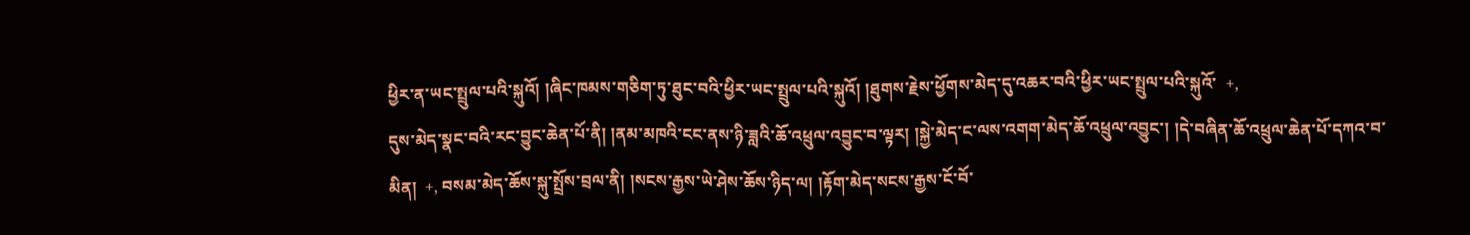ཕྱིར་ན་ཡང་སྤྲུལ་པའི་སྐུའོ། །ཞིང་ཁམས་གཅིག་ཏུ་ཐུང་བའི་ཕྱིར་ཡང་སྤྲུལ་པའི་སྐུའོ། །ཐུགས་རྗེས་ཕྱོགས་མེད་དུ་འཆར་བའི་ཕྱིར་ཡང་སྤྲུལ་པའི་སྐུའོ་  +,
དུས་མེད་སྣང་བའི་རང་བྱུང་ཆེན་པོ་ནི། །ནམ་མཁའི་ངང་ནས་ཉི་ཟླའི་ཆོ་འཕྲུལ་འབྱུང་བ་ལྟར། །སྐྱེ་མེད་ང་ལས་འགག་མེད་ཆོ་འཕྲུལ་འབྱུང་། །དེ་བཞིན་ཆོ་འཕྲུལ་ཆེན་པོ་དཀའ་བ་མིན།  +, བསམ་མེད་ཆོས་སྐུ་སྤྲོས་བྲལ་ནི། །སངས་རྒྱས་ཡེ་ཤེས་ཆོས་ཉིད་ལ། །རྟོག་མེད་སངས་རྒྱས་ངོ་བོ་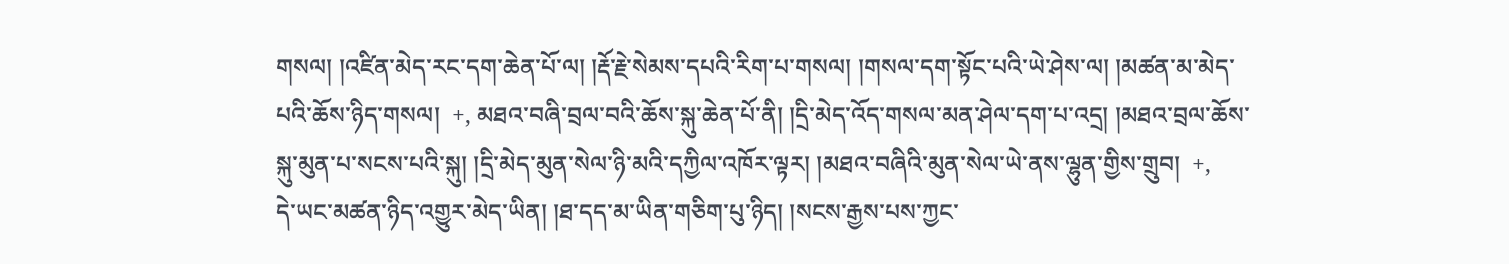གསལ། །འཛིན་མེད་རང་དག་ཆེན་པོ་ལ། །རྡོ་རྗེ་སེམས་དཔའི་རིག་པ་གསལ། །གསལ་དག་སྟོང་པའི་ཡེ་ཤེས་ལ། །མཚན་མ་མེད་པའི་ཆོས་ཉིད་གསལ།  +, མཐའ་བཞི་བྲལ་བའི་ཆོས་སྐུ་ཆེན་པོ་ནི། །དྲི་མེད་འོད་གསལ་མན་ཤེལ་དག་པ་འདྲ། །མཐའ་བྲལ་ཆོས་སྐུ་མུན་པ་སངས་པའི་སྐུ། །དྲི་མེད་མུན་སེལ་ཉི་མའི་དཀྱིལ་འཁོར་ལྟར། །མཐའ་བཞིའི་མུན་སེལ་ཡེ་ནས་ལྷུན་གྱིས་གྲུབ།  +,
དེ་ཡང་མཚན་ཉིད་འགྱུར་མེད་ཡིན། །ཐ་དད་མ་ཡིན་གཅིག་པུ་ཉིད། །སངས་རྒྱས་པས་ཀྱང་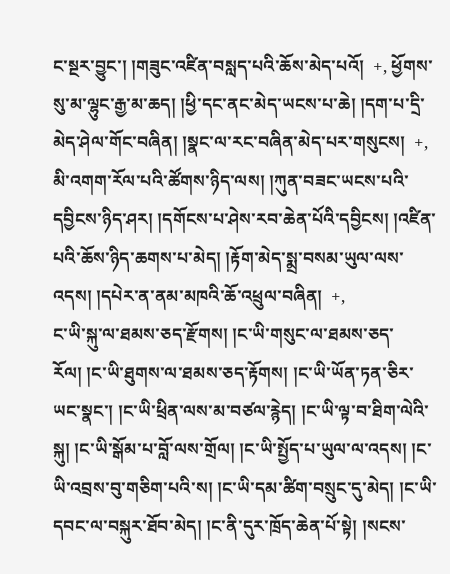ང་སྔར་བྱུང་། །གཟུང་འཛིན་བསླད་པའི་ཆོས་མེད་པའོ།  +, ཕྱོགས་སུ་མ་ལྷུང་རྒྱ་མ་ཆད། །ཕྱི་དང་ནང་མེད་ཡངས་པ་ཆེ། །དག་པ་དྲི་མེད་ཤེལ་གོང་བཞིན། །སྣང་ལ་རང་བཞིན་མེད་པར་གསུངས།  +, མི་འགག་རོལ་པའི་ཚོགས་ཉིད་ལས། །ཀུན་བཟང་ཡངས་པའི་དབྱིངས་ཉིད་ཤར། །དགོངས་པ་ཤེས་རབ་ཆེན་པོའི་དབྱིངས། །འཛིན་པའི་ཆོས་ཉིད་ཆགས་པ་མེད། །རྟོག་མེད་སྨྲ་བསམ་ཡུལ་ལས་འདས། །དཔེར་ན་ནམ་མཁའི་ཆོ་འཕྲུལ་བཞིན།  +,
ང་ཡི་སྐུ་ལ་ཐམས་ཅད་རྫོགས། །ང་ཡི་གསུང་ལ་ཐམས་ཅད་རོལ། །ང་ཡི་ཐུགས་ལ་ཐམས་ཅད་རྟོགས། །ང་ཡི་ཡོན་ཏན་ཅིར་ཡང་སྣང་། །ང་ཡི་ཕྲིན་ལས་མ་བཙལ་རྙེད། །ང་ཡི་ལྟ་བ་ཐིག་ལེའི་སྐུ། །ང་ཡི་སྒོམ་པ་བློ་ལས་གྲོལ། །ང་ཡི་སྤྱོད་པ་ཡུལ་ལ་འདས། །ང་ཡི་འབྲས་བུ་གཅིག་པའི་ས། །ང་ཡི་དམ་ཚིག་བསྲུང་དུ་མེད། །ང་ཡི་དབང་ལ་བསྐུར་ཐོབ་མེད། །ང་ནི་དུར་ཁྲོད་ཆེན་པོ་སྟེ། །སངས་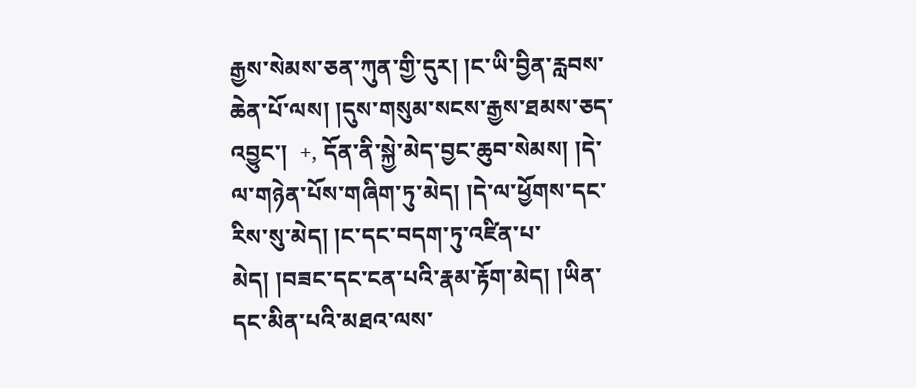རྒྱས་སེམས་ཅན་ཀུན་གྱི་དུར། །ང་ཡི་བྱིན་རླབས་ཆེན་པོ་ལས། །དུས་གསུམ་སངས་རྒྱས་ཐམས་ཅད་འབྱུང་།  +, དོན་ནི་སྐྱེ་མེད་བྱང་ཆུབ་སེམས། །དེ་ལ་གཉེན་པོས་གཞིག་ཏུ་མེད། །དེ་ལ་ཕྱོགས་དང་རིས་སུ་མེད། །ང་དང་བདག་ཏུ་འཛིན་པ་མེད། །བཟང་དང་ངན་པའི་རྣམ་རྟོག་མེད། །ཡིན་དང་མིན་པའི་མཐའ་ལས་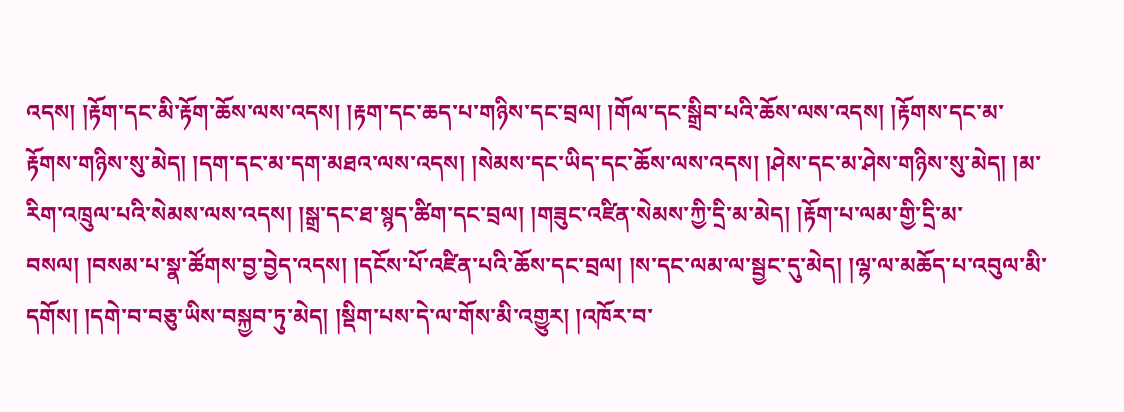འདས། །རྟོག་དང་མི་རྟོག་ཆོས་ལས་འདས། །རྟག་དང་ཆད་པ་གཉིས་དང་བྲལ། །གོལ་དང་སྒྲིབ་པའི་ཆོས་ལས་འདས། །རྟོགས་དང་མ་རྟོགས་གཉིས་སུ་མེད། །དག་དང་མ་དག་མཐའ་ལས་འདས། །སེམས་དང་ཡིད་དང་ཆོས་ལས་འདས། །ཤེས་དང་མ་ཤེས་གཉིས་སུ་མེད། །མ་རིག་འཁྲུལ་པའི་སེམས་ལས་འདས། །སྒྲ་དང་ཐ་སྙད་ཚིག་དང་བྲལ། །གཟུང་འཛིན་སེམས་ཀྱི་དྲི་མ་མེད། །རྟོག་པ་ལམ་གྱི་དྲི་མ་བསལ། །བསམ་པ་སྣ་ཚོགས་བྱ་བྱེད་འདས། །དངོས་པོ་འཛིན་པའི་ཆོས་དང་བྲལ། །ས་དང་ལམ་ལ་སྦྱང་དུ་མེད། །ལྷ་ལ་མཆོད་པ་འབུལ་མི་དགོས། །དགེ་བ་བཅུ་ཡིས་བསྐྱབ་ཏུ་མེད། །སྡིག་པས་དེ་ལ་གོས་མི་འགྱུར། །འཁོར་བ་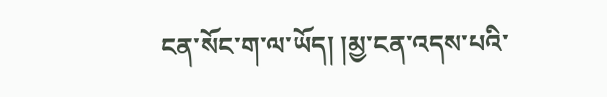ངན་སོང་ག་ལ་ཡོད། །མྱ་ངན་འདས་པའི་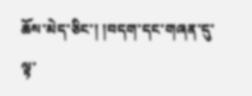ཆོས་མེད་ཅིང་། །བདག་དང་གཞན་དུ་ལྟ་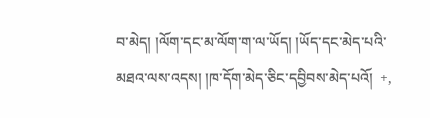བ་མེད། །ལོག་དང་མ་ལོག་ག་ལ་ཡོད། །ཡོད་དང་མེད་པའི་མཐའ་ལས་འདས། །ཁ་དོག་མེད་ཅིང་དབྱིབས་མེད་པའོ།  +,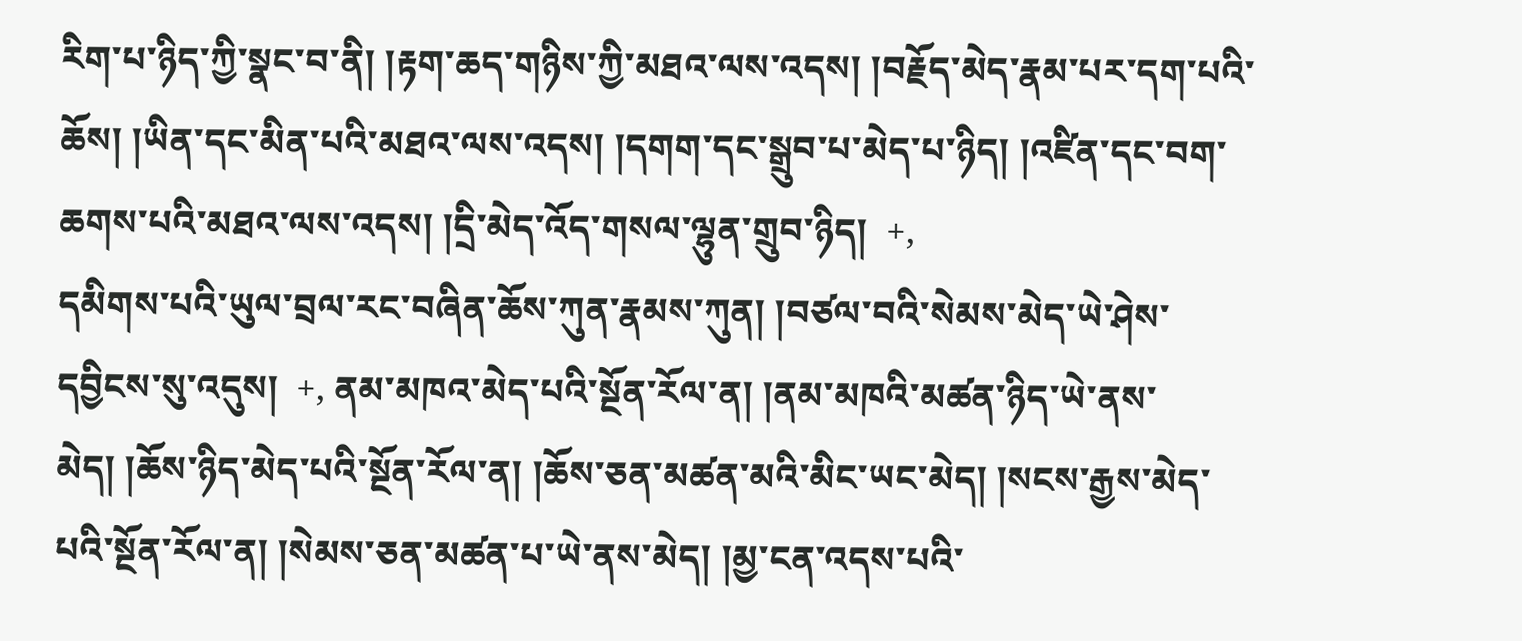རིག་པ་ཉིད་ཀྱི་སྣང་བ་ནི། །རྟག་ཆད་གཉིས་ཀྱི་མཐའ་ལས་འདས། །བརྗོད་མེད་རྣམ་པར་དག་པའི་ཆོས། །ཡིན་དང་མིན་པའི་མཐའ་ལས་འདས། །དགག་དང་སྒྲུབ་པ་མེད་པ་ཉིད། །འཛིན་དང་བག་ཆགས་པའི་མཐའ་ལས་འདས། །དྲི་མེད་འོད་གསལ་ལྷུན་གྲུབ་ཉིད།  +,
དམིགས་པའི་ཡུལ་བྲལ་རང་བཞིན་ཆོས་ཀུན་རྣམས་ཀུན། །བཙལ་བའི་སེམས་མེད་ཡེ་ཤེས་དབྱིངས་སུ་འདུས།  +, ནམ་མཁའ་མེད་པའི་སྔོན་རོལ་ན། །ནམ་མཁའི་མཚན་ཉིད་ཡེ་ནས་མེད། །ཆོས་ཉིད་མེད་པའི་སྔོན་རོལ་ན། །ཆོས་ཅན་མཚན་མའི་མིང་ཡང་མེད། །སངས་རྒྱས་མེད་པའི་སྔོན་རོལ་ན། །སེམས་ཅན་མཚན་པ་ཡེ་ནས་མེད། །མྱ་ངན་འདས་པའི་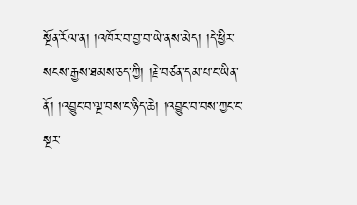སྔོན་རོལ་ན། །འཁོར་བ་བྱ་བ་ཡེ་ནས་མེད། །དེ་ཕྱིར་སངས་རྒྱས་ཐམས་ཅད་ཀྱི། །རྗེ་བཙན་དམ་པ་ང་ཡིན་ནོ། །འབྱུང་བ་ལྔ་བས་ང་ཉིད་ཆེ། །འབྱུང་བ་བས་ཀྱང་ང་སྔར་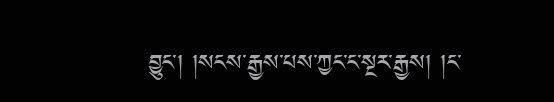བྱུང་། །སངས་རྒྱས་པས་ཀྱང་ང་སྔར་རྒྱས། །ང་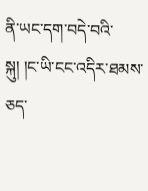ནི་ཡང་དག་བདེ་བའི་སྐུ། །ང་ཡི་ངང་འདིར་ཐམས་ཅད་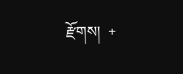རྫོགས།  +